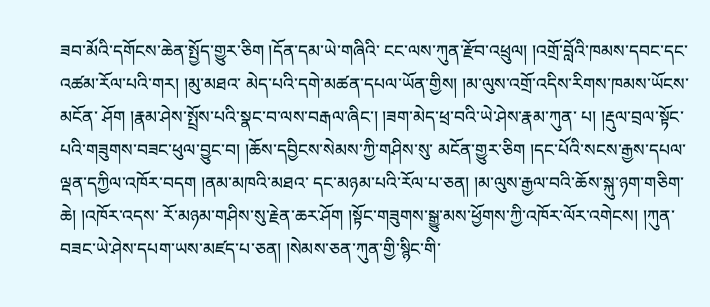ཟབ་མོའི་དགོངས་ཆེན་སྤྱོད་གྱུར་ཅིག །དོན་དམ་ཡེ་གཞིའི་ ངང་ལས་ཀུན་རྫོབ་འཕྲུལ། །འགྲོ་བློའི་ཁམས་དབང་དང་འཚམ་རོལ་པའི་གར། །མུ་མཐའ་ མེད་པའི་དགེ་མཚན་དཔལ་ཡོན་གྱིས། །མ་ལུས་འགྲོ་འདིས་རིགས་ཁམས་ཡོངས་མངོན་ ཤོག །རྣམ་ཤེས་སྤྲོས་པའི་སྣང་བ་ལས་བརྒལ་ཞིང་། །ཟག་མེད་ཕྲ་བའི་ཡེ་ཤེས་རྣམ་ཀུན་ པ། །རྡུལ་བྲལ་སྟོང་པའི་གཟུགས་བཟང་ཕུལ་བྱུང་བ། །ཆོས་དབྱིངས་སེམས་ཀྱི་གཤིས་སུ་ མངོན་གྱུར་ཅིག །དང་པོའི་སངས་རྒྱས་དཔལ་ལྡན་དཀྱིལ་འཁོར་བདག །ནམ་མཁའི་མཐའ་ དང་མཉམ་པའི་རོལ་པ་ཅན། །མ་ལུས་རྒྱལ་བའི་ཆོས་སྐུ་ཉག་གཅིག་ཆེ། །འཁོར་འདས་ རོ་མཉམ་གཤིས་སུ་རྗེན་ཆར་ཤོག །སྟོང་གཟུགས་སྒྱུ་མས་ཕྱོགས་ཀྱི་འཁོར་ལོར་འགེངས། །ཀུན་བཟང་ཡེ་ཤེས་དཔག་ཡས་མཛད་པ་ཅན། །སེམས་ཅན་ཀུན་གྱི་སྙིང་གི་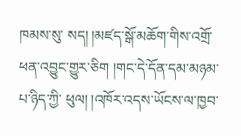ཁམས་སུ་ སད། །མཛད་སྒོ་མཆོག་གིས་འགྲོ་ཕན་འབྱུང་གྱུར་ཅིག །གང་དེ་དོན་དམ་མཉམ་པ་ཉིད་ཀྱི་ ཕུལ། །འཁོར་འདས་ཡོངས་ལ་ཁྱབ་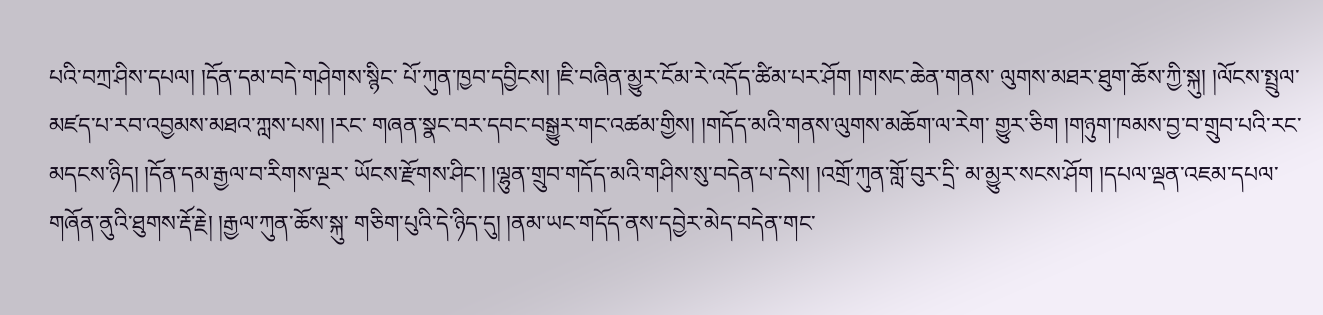པའི་བཀྲ་ཤིས་དཔལ། །དོན་དམ་བདེ་གཤེགས་སྙིང་ པོ་ཀུན་ཁྱབ་དབྱིངས། །ཇི་བཞིན་མྱུར་ངོམ་རེ་འདོད་ཚིམ་པར་ཤོག །གསང་ཆེན་གནས་ ལུགས་མཐར་ཐུག་ཆོས་ཀྱི་སྐུ། །ལོངས་སྤྲུལ་མཛད་པ་རབ་འབྱམས་མཐའ་ཀླས་པས། །རང་ གཞན་སྣང་བར་དབང་བསྒྱུར་གང་འཚམ་གྱིས། །གདོད་མའི་གནས་ལུགས་མཆོག་ལ་རེག་ གྱུར་ཅིག །གཉུག་ཁམས་བྱ་བ་གྲུབ་པའི་རང་མདངས་ཉིད། །དོན་དམ་རྒྱལ་བ་རིགས་ལྔར་ ཡོངས་རྫོགས་ཤིང་། །ལྷུན་གྲུབ་གདོད་མའི་གཤིས་སུ་བདེན་པ་དེས། །འགྲོ་ཀུན་གློ་བུར་དྲི་ མ་མྱུར་སངས་ཤོག །དཔལ་ལྡན་འཇམ་དཔལ་གཞོན་ནུའི་ཐུགས་རྡོ་རྗེ། །རྒྱལ་ཀུན་ཆོས་སྐུ་ གཅིག་པུའི་དེ་ཉིད་དུ། །ནམ་ཡང་གདོད་ནས་དབྱེར་མེད་བདེན་གང་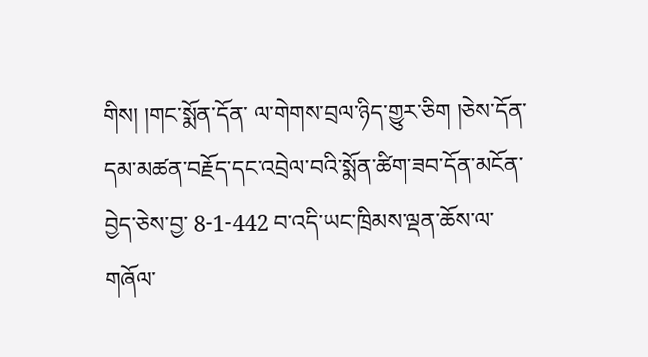གིས། །གང་སྨོན་དོན་ ལ་གེགས་བྲལ་ཉིད་གྱུར་ཅིག །ཅེས་དོན་དམ་མཚན་བརྗོད་དང་འབྲེལ་བའི་སྨོན་ཚིག་ཟབ་དོན་མངོན་བྱེད་ཅེས་བྱ་ 8-1-442 བ་འདི་ཡང་ཁྲིམས་ལྡན་ཆོས་ལ་གཞོལ་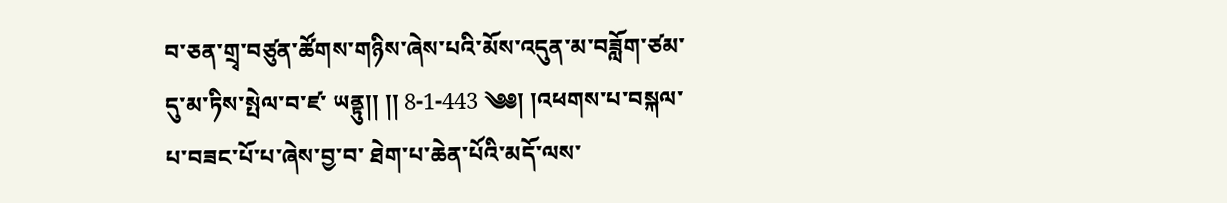བ་ཅན་གྲྭ་བཙུན་ཚོགས་གཉིས་ཞེས་པའི་མོས་འདུན་མ་བཟློག་ཙམ་དུ་མ་ཏིས་སྤེལ་བ་ཛ་ ཡནྟུ།། །། 8-1-443 ༄༅། །འཕགས་པ་བསྐལ་པ་བཟང་པོ་པ་ཞེས་བྱ་བ་ ཐེག་པ་ཆེན་པོའི་མདོ་ལས་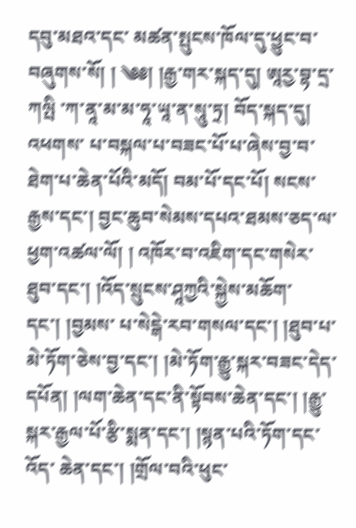དབུ་མཐའ་དང་ མཚན་སྤུངས་ཁོལ་དུ་ཕྱུང་བ་ བཞུགས་སོ། ། ༄༅། །རྒྱ་གར་སྐད་དུ། ཨཱརྱ་བྷ་དྲ་ཀལྤི ་ཀ་ནཱ་མ་མ་ཧཱ་ཡཱ་ན་སཱུ་ཏྲ། བོད་སྐད་དུ། འཕགས་ པ་བསྐལ་པ་བཟང་པོ་པ་ཞེས་བྱ་བ་ཐེག་པ་ཆེན་པོའི་མདོ། བམ་པོ་དང་པོ། སངས་རྒྱས་དང་། བྱང་ཆུབ་སེམས་དཔའ་ཐམས་ཅད་ལ་ཕྱག་འཚལ་ལོ། ། འཁོར་བ་འཇིག་དང་གསེར་ཐུབ་དང་། །འོད་སྲུངས་ཤཱཀྱའི་སྐྱེས་མཆོག་དང་། །བྱམས་ པ་སེངྒེ་རབ་གསལ་དང་། །ཐུབ་པ་མེ་ཏོག་ཅེས་བྱ་དང་། །མེ་ཏོག་རྒྱུ་སྐར་བཟང་དེད་དཔོན། །ལག་ཆེན་དང་ནི་སྟོབས་ཆེན་དང་། །རྒྱུ་སྐར་རྒྱལ་པོ་རྩི་སྨན་དང་། །སྙན་པའི་ཏོག་དང་འོད་ ཆེན་དང་། །གྲོལ་བའི་ཕུང་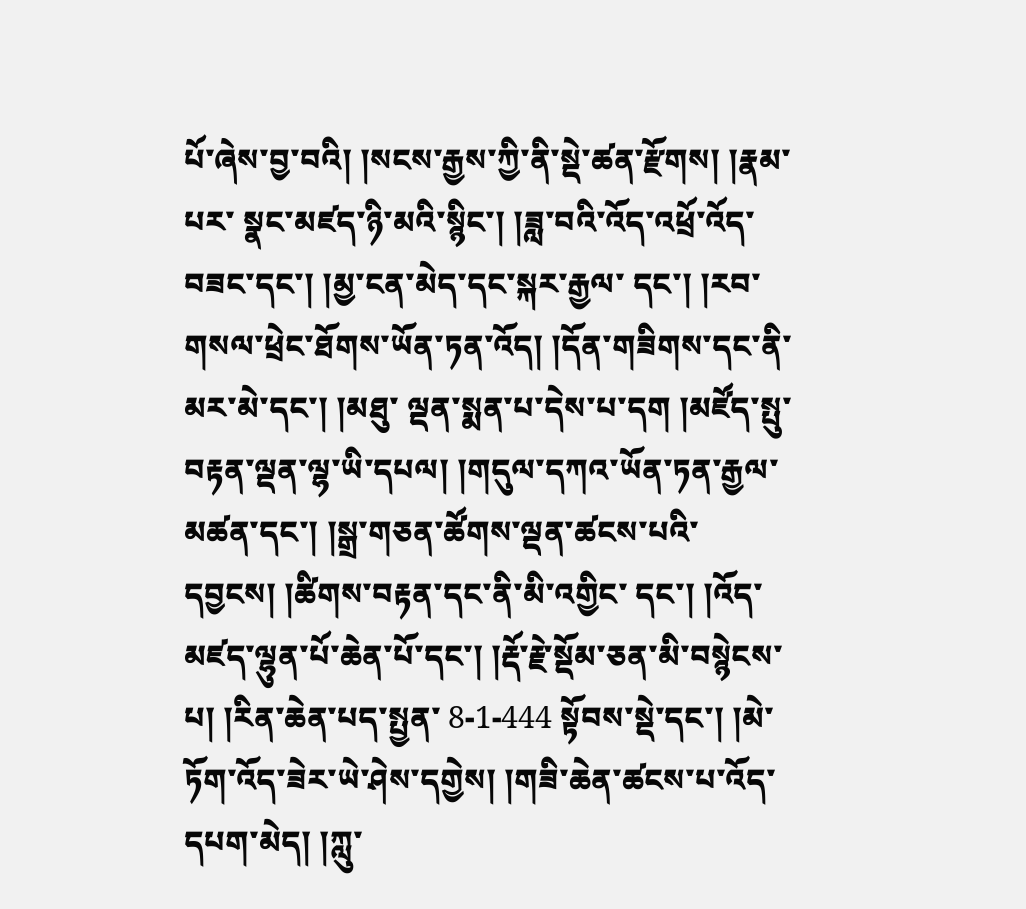པོ་ཞེས་བྱ་བའི། །སངས་རྒྱས་ཀྱི་ནི་སྡེ་ཚན་རྫོགས། །རྣམ་པར་ སྣང་མཛད་ཉི་མའི་སྙིང་། །ཟླ་བའི་འོད་འཕྲོ་འོད་བཟང་དང་། །མྱ་ངན་མེད་དང་སྐར་རྒྱལ་ དང་། །རབ་གསལ་ཕྲེང་ཐོགས་ཡོན་ཏན་འོད། །དོན་གཟིགས་དང་ནི་མར་མེ་དང་། །མཐུ་ ལྡན་སྨན་པ་དེས་པ་དག །མཛོད་སྤུ་བརྟན་ལྡན་ལྷ་ཡི་དཔལ། །གདུལ་དཀའ་ཡོན་ཏན་རྒྱལ་ མཚན་དང་། །སྒྲ་གཅན་ཚོགས་ལྡན་ཚངས་པའི་དབྱངས། །ཚིགས་བརྟན་དང་ནི་མི་འགྱིང་ དང་། །འོད་མཛད་ལྷུན་པོ་ཆེན་པོ་དང་། །རྡོ་རྗེ་སྡོམ་ཅན་མི་བསྙེངས་པ། །རིན་ཆེན་པད་སྤྱན་ 8-1-444 སྟོབས་སྡེ་དང་། །མེ་ཏོག་འོད་ཟེར་ཡེ་ཤེས་དགྱེས། །གཟི་ཆེན་ཚངས་པ་འོད་དཔག་མེད། །ཀླུ་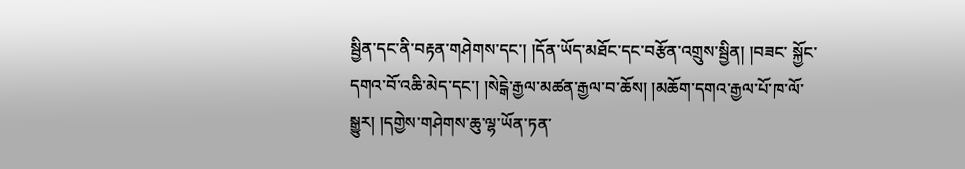སྦྱིན་དང་ནི་བརྟན་གཤེགས་དང་། །དོན་ཡོད་མཐོང་དང་བརྩོན་འགྲུས་སྦྱིན། །བཟང་ སྐྱོང་དགའ་བོ་འཆི་མེད་དང་། །སེངྒེ་རྒྱལ་མཚན་རྒྱལ་བ་ཆོས། །མཆོག་དགའ་རྒྱལ་པོ་ཁ་ལོ་ སྒྱུར། །དགྱེས་གཤེགས་ཆུ་ལྷ་ཡོན་ཏན་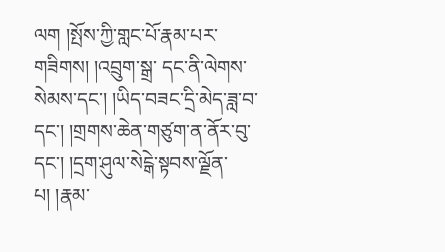ལག །སྤོས་ཀྱི་གླང་པོ་རྣམ་པར་གཟིགས། །འབྲུག་སྒྲ་ དང་ནི་ལེགས་སེམས་དང་། །ཡིད་བཟང་དྲི་མེད་ཟླ་བ་དང་། །གྲགས་ཆེན་གཙུག་ན་ནོར་བུ་ དང་། །དྲག་ཤུལ་སེངྒེ་སྟབས་ལྗོན་པ། །རྣམ་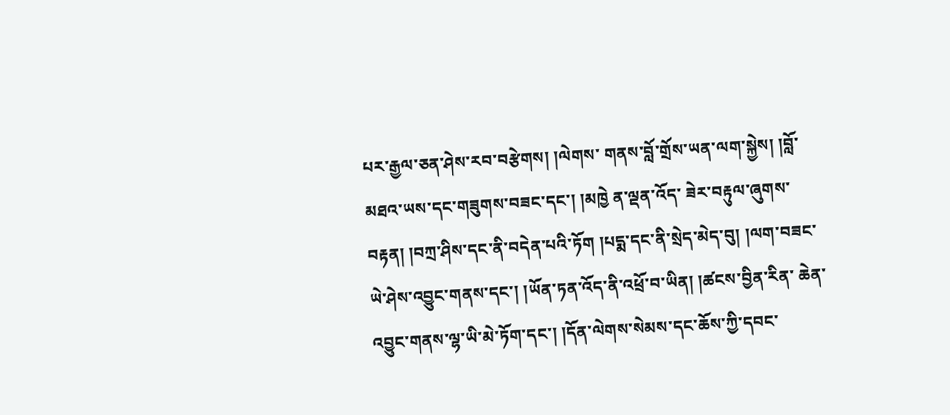པར་རྒྱལ་ཅན་ཤེས་རབ་བརྩེགས། །ལེགས་ གནས་བློ་གྲོས་ཡན་ལག་སྐྱེས། །བློ་མཐའ་ཡས་དང་གཟུགས་བཟང་དང་། །མཁྱེ ན་ལྡན་འོད་ ཟེར་བརྟུལ་ཞུགས་བརྟན། །བཀྲ་ཤིས་དང་ནི་བདེན་པའི་ཏོག །པདྨ་དང་ནི་སྲེད་མེད་བུ། །ལག་བཟང་ཡེ་ཤེས་འབྱུང་གནས་དང་། །ཡོན་ཏན་འོད་ནི་འཕྲོ་བ་ཡིན། །ཚངས་བྱིན་རིན་ ཆེན་འབྱུང་གནས་ལྷ་ཡི་མེ་ཏོག་དང་། །དོན་ལེགས་སེམས་དང་ཆོས་ཀྱི་དབང་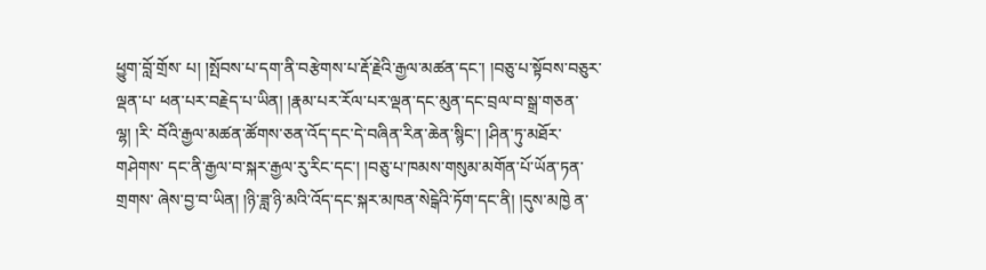ཕྱུག་བློ་གྲོས་ པ། །སྤོབས་པ་དག་ནི་བརྩེགས་པ་རྡོ་རྗེའི་རྒྱལ་མཚན་དང་། །བཅུ་པ་སྟོབས་བཅུར་ལྡན་པ་ ཕན་པར་བརྗེད་པ་ཡིན། །རྣམ་པར་རོལ་པར་ལྡན་དང་མུན་དང་བྲལ་བ་སྒྲ་གཅན་ལྷ། །རི་ བོའི་རྒྱལ་མཚན་ཚོགས་ཅན་འོད་དང་དེ་བཞིན་རིན་ཆེན་སྙིང་། །ཤིན་ཏུ་མཐོར་གཤེགས་ དང་ནི་རྒྱལ་བ་སྐར་རྒྱལ་རུ་རིང་དང་། །བཅུ་པ་ཁམས་གསུམ་མགོན་པོ་ཡོན་ཏན་གྲགས་ ཞེས་བྱ་བ་ཡིན། །ཉི་ཟླ་ཉི་མའི་འོད་དང་སྐར་མཁན་སེངྒེའི་ཏོག་དང་ནི། །དུས་མཁྱེ ན་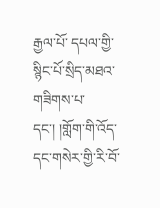རྒྱལ་པོ་ དཔལ་གྱི་སྙིང་པོ་སྲིད་མཐའ་གཟིགས་པ་དང་། །གློག་གི་འོད་དང་གསེར་གྱི་རི་བོ་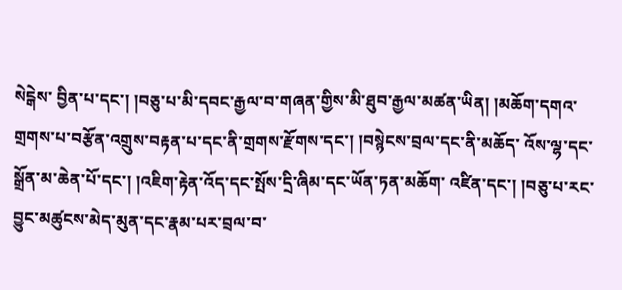སེངྒེས་ བྱིན་པ་དང་། །བཅུ་པ་མི་དབང་རྒྱལ་བ་གཞན་གྱིས་མི་ཐུབ་རྒྱལ་མཚན་ཡིན། །མཆོག་དགའ་ གྲགས་པ་བརྩོན་འགྲུས་བརྟན་པ་དང་ནི་གྲགས་རྫོགས་དང་། །བསྙེངས་བྲལ་དང་ནི་མཆོད་ འོས་ལྷ་དང་སྒྲོན་མ་ཆེན་པོ་དང་། །འཇིག་རྟེན་འོད་དང་སྤོས་དྲི་ཞིམ་དང་ཡོན་ཏན་མཆོག་ འཛིན་དང་། །བཅུ་པ་རང་བྱུང་མཚུངས་མེད་མུན་དང་རྣམ་པར་བྲལ་བ་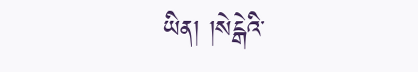ཡིན། །སེངྒེའི་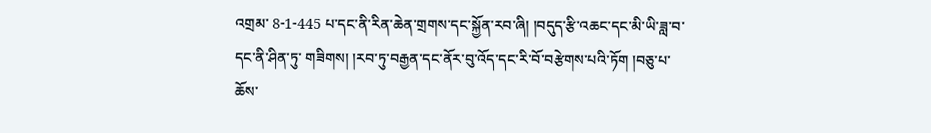འགྲམ་ 8-1-445 པ་དང་ནི་རིན་ཆེན་གྲགས་དང་སྐྱོན་རབ་ཞི། །བདུད་རྩི་འཆང་དང་མི་ཡི་ཟླ་བ་དང་ནི་ཤིན་ཏུ་ གཟིགས། །རབ་ཏུ་བརྒྱན་དང་ནོར་བུ་འོད་དང་རི་བོ་བརྩེགས་པའི་ཏོག །བཅུ་པ་ཆོས་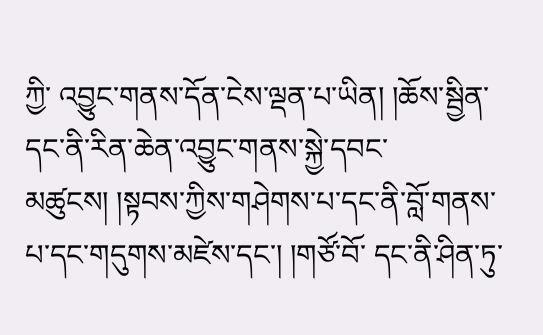ཀྱི་ འབྱུང་གནས་དོན་ངེས་ལྡན་པ་ཡིན། །ཆོས་སྦྱིན་དང་ནི་རིན་ཆེན་འབྱུང་གནས་སྐྱེ་དབང་ མཚུངས། །སྟབས་ཀྱིས་གཤེགས་པ་དང་ནི་བློ་གནས་པ་དང་གདུགས་མཛེས་དང་། །གཙོ་བོ་ དང་ནི་ཤིན་ཏུ་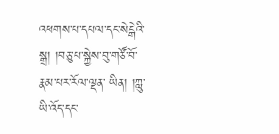འཕགས་པ་དཔལ་དང་སེངྒེའི་སྒྲ། །བཅུ་པ་སྐྱེས་བུ་གཙོ་བོ་རྣམ་པར་རོལ་ལྡན་ ཡིན། །ཀླུ་ཡི་འོད་དང་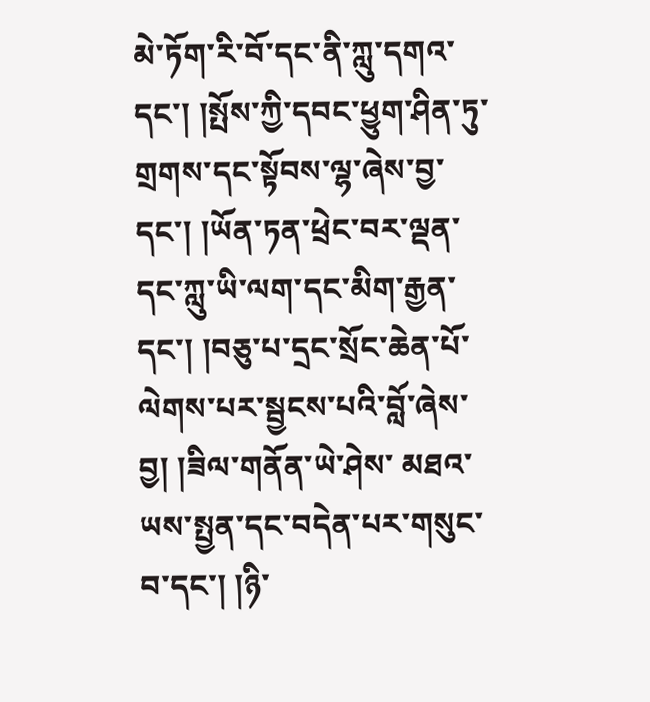མེ་ཏོག་རི་བོ་དང་ནི་ཀླུ་དགའ་དང་། །སྤོས་ཀྱི་དབང་ཕྱུག་ཤིན་ཏུ་ གྲགས་དང་སྟོབས་ལྷ་ཞེས་བྱ་དང་། །ཡོན་ཏན་ཕྲེང་བར་ལྡན་དང་ཀླུ་ཡི་ལག་དང་མིག་རྒྱན་ དང་། །བཅུ་པ་དྲང་སྲོང་ཆེན་པོ་ལེགས་པར་སྦྱངས་པའི་བློ་ཞེས་བྱ། །ཟིལ་གནོན་ཡེ་ཤེས་ མཐའ་ཡས་སྤྱན་དང་བདེན་པར་གསུང་བ་དང་། །ཉི་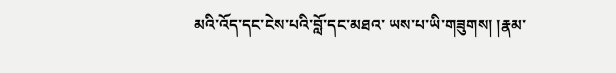མའི་འོད་དང་ངེས་པའི་བློ་དང་མཐའ་ ཡས་པ་ཡི་གཟུགས། །རྣམ་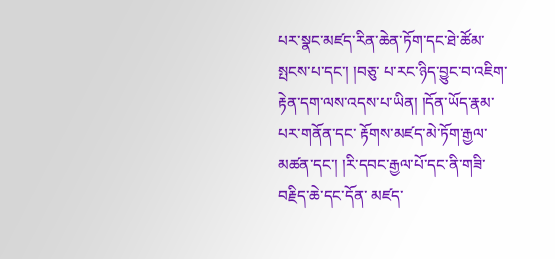པར་སྣང་མཛད་རིན་ཆེན་ཏོག་དང་ཐེ་ཚོམ་སྤངས་པ་དང་། །བཅུ་ པ་རང་ཉིད་བྱུང་བ་འཇིག་རྟེན་དག་ལས་འདས་པ་ཡིན། །དོན་ཡོད་རྣམ་པར་གནོན་དང་ རྟོགས་མཛད་མེ་ཏོག་རྒྱལ་མཚན་དང་། །རི་དབང་རྒྱལ་པོ་དང་ནི་གཟི་བརྗིད་ཆེ་དང་དོན་ མཛད་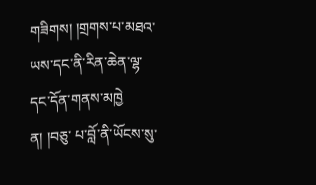གཟིགས། །གྲགས་པ་མཐའ་ཡས་དང་ནི་རིན་ཆེན་ལྷ་དང་དོན་གནས་མཁྱེ ན། །བཅུ་ པ་བློ་ནི་ཡོངས་སུ་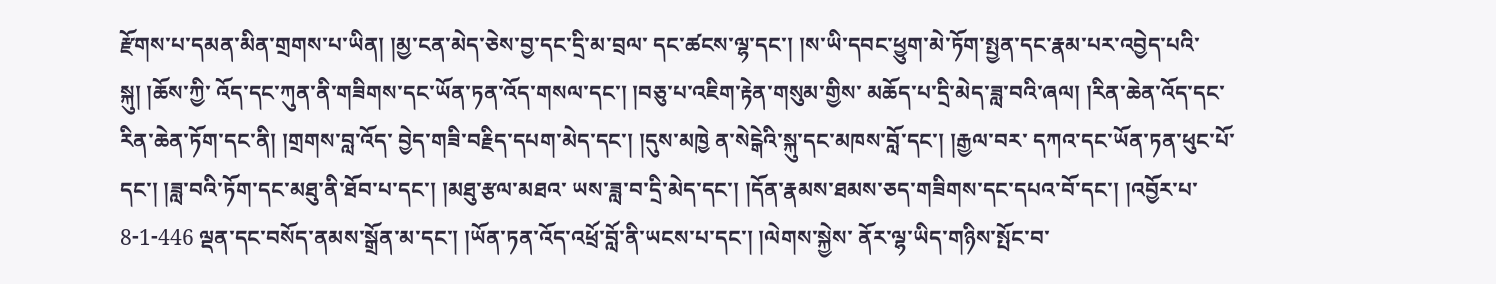རྫོགས་པ་དམན་མིན་གྲགས་པ་ཡིན། །མྱ་ངན་མེད་ཅེས་བྱ་དང་དྲི་མ་བྲལ་ དང་ཚངས་ལྷ་དང་། །ས་ཡི་དབང་ཕྱུག་མེ་ཏོག་སྤྱན་དང་རྣམ་པར་འབྱེད་པའི་སྐུ། །ཆོས་ཀྱི་ འོད་དང་ཀུན་ནི་གཟིགས་དང་ཡོན་ཏན་འོད་གསལ་དང་། །བཅུ་པ་འཇིག་རྟེན་གསུམ་གྱིས་ མཆོད་པ་དྲི་མེད་ཟླ་བའི་ཞལ། །རིན་ཆེན་འོད་དང་རིན་ཆེན་ཏོག་དང་ནི། །གྲགས་བླ་འོད་ བྱེད་གཟི་བརྗིད་དཔག་མེད་དང་། །དུས་མཁྱེ ན་སེངྒེའི་སྐུ་དང་མཁས་བློ་དང་། །རྒྱལ་བར་ དཀའ་དང་ཡོན་ཏན་ཕུང་པོ་དང་། །ཟླ་བའི་ཏོག་དང་མཐུ་ནི་ཐོབ་པ་དང་། །མཐུ་རྩལ་མཐའ་ ཡས་ཟླ་བ་དྲི་མེད་དང་། །དོན་རྣམས་ཐམས་ཅད་གཟིགས་དང་དཔའ་བོ་དང་། །འབྱོར་པ་ 8-1-446 ལྡན་དང་བསོད་ནམས་སྒྲོན་མ་དང་། །ཡོན་ཏན་འོད་འཕྲོ་བློ་ནི་ཡངས་པ་དང་། །ལེགས་སྐྱེས་ ནོར་ལྷ་ཡིད་གཉིས་སྤོང་བ་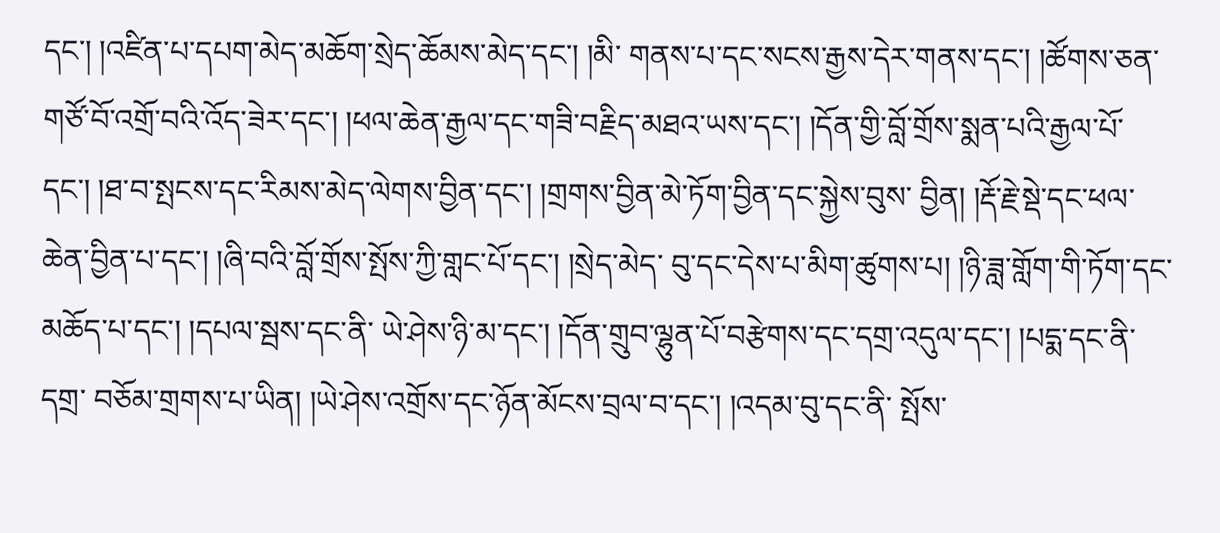དང་། །འཛིན་པ་དཔག་མེད་མཆོག་སྲེད་ཆོམས་མེད་དང་། །མི་ གནས་པ་དང་སངས་རྒྱས་དེར་གནས་དང་། །ཚོགས་ཅན་གཙོ་བོ་འགྲོ་བའི་འོད་ཟེར་དང་། །ཕལ་ཆེན་རྒྱལ་དང་གཟི་བརྗིད་མཐའ་ཡས་དང་། །དོན་གྱི་བློ་གྲོས་སྨན་པའི་རྒྱལ་པོ་དང་། །ཐ་བ་སྤངས་དང་རིམས་མེད་ལེགས་བྱིན་དང་། །གྲགས་བྱིན་མེ་ཏོག་བྱིན་དང་སྐྱེས་བུས་ བྱིན། །རྡོ་རྗེ་སྡེ་དང་ཕལ་ཆེན་བྱིན་པ་དང་། །ཞི་བའི་བློ་གྲོས་སྤོས་ཀྱི་གླང་པོ་དང་། །སྲེད་མེད་ བུ་དང་དེས་པ་མིག་ཚུགས་པ། །ཉི་ཟླ་གློག་གི་ཏོག་དང་མཆོད་པ་དང་། །དཔལ་སྦས་དང་ནི་ ཡེ་ཤེས་ཉི་མ་དང་། །དོན་གྲུབ་ལྷུན་པོ་བརྩེགས་དང་དགྲ་འདུལ་དང་། །པདྨ་དང་ནི་དགྲ་ བཅོམ་གྲགས་པ་ཡིན། །ཡེ་ཤེས་འགྲོས་དང་ཉོན་མོངས་བྲལ་བ་དང་། །འདམ་བུ་དང་ནི་ སྤོས་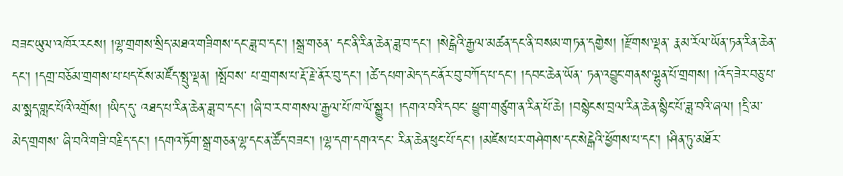བཟང་ཡུལ་འཁོར་རངས། །ལྷ་གྲགས་སྲིད་མཐའ་གཟིགས་དང་ཟླ་བ་དང་། །སྒྲ་གཅན་ དང་ནི་རིན་ཆེན་ཟླ་བ་དང་། །སེངྒེའི་རྒྱལ་མཚན་དང་ནི་བསམ་གཏན་དགྱེས། །རྫོགས་ལྡན་ རྣམ་རོལ་ཡོན་ཏན་རིན་ཆེན་དང་། །དགྲ་བཅོམ་གྲགས་པ་པད་ངོས་མཛོད་སྤུ་ལྡན། །སྤོབས་ པ་གྲགས་པ་རྡོ་རྗེ་ནོར་བུ་དང་། །ཚེ་དཔག་མེད་དང་ནོར་བུ་བཀོད་པ་དང་། །དབང་ཆེན་ཡོན་ ཏན་འབྱུང་གནས་ལྷུན་པོ་གྲགས། །འོད་ཟེར་བཅུ་པ་མ་སྨད་གླང་པོའི་འགྲོས། །ཡིད་དུ་ འཐད་པ་རིན་ཆེན་ཟླ་བ་དང་། །ཞི་བ་རབ་གསལ་རྒྱལ་པོ་ཁ་ལོ་སྒྱུར། །དགའ་བའི་དབང་ ཕྱུག་གཙུག་ན་རིན་པོ་ཆེ། །བསྙེངས་བྲལ་རིན་ཆེན་སྙིང་པོ་ཟླ་བའི་ཞལ། །དྲི་མ་མེད་གྲགས་ ཞི་བའི་གཟི་བརྗིད་དང་། །དགའ་ཏོག་སྒྲ་གཅན་ལྷ་དང་ན་ཚོད་བཟང་། །ལྷ་དག་དགའ་དང་ རིན་ཆེན་ཕུང་པོ་དང་། །མཛེས་པར་གཤེགས་དང་སེངྒེའི་ཕྱོགས་པ་དང་། །ཤིན་ཏུ་མཐོར་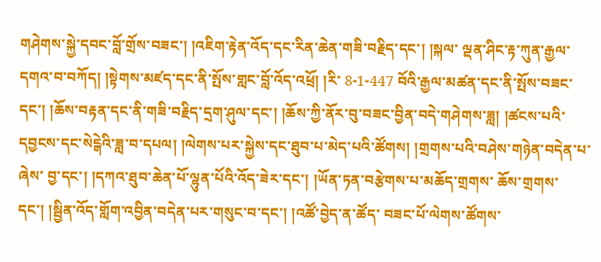གཤེགས་སྐྱེ་དབང་བློ་གྲོས་བཟང་། །འཇིག་རྟེན་འོད་དང་རིན་ཆེན་གཟི་བརྗིད་དང་། །སྐལ་ ལྡན་ཤིང་རྟ་ཀུན་རྒྱལ་དགའ་བ་བཀོད། །སྟེགས་མཛད་དང་ནི་སྤོས་གླང་བློ་འོད་འཕྲོ། །རི་ 8-1-447 བོའི་རྒྱལ་མཚན་དང་ནི་སྤོས་བཟང་དང་། །ཆོས་བརྟན་དང་ནི་གཟི་བརྗིད་དྲག་ཤུལ་དང་། །ཆོས་ཀྱི་ནོར་བུ་བཟང་བྱིན་བདེ་གཤེགས་ཟླ། །ཚངས་པའི་དབྱངས་དང་སེངྒེའི་ཟླ་བ་དཔལ། །ལེགས་པར་སྐྱེས་དང་ཐུབ་པ་མེད་པའི་ཚོགས། །གྲགས་པའི་བཤེས་གཉེན་བདེན་པ་ཞེས་ བྱ་དང་། །དཀའ་ཐུབ་ཆེན་པོ་ལྷུན་པོའི་འོད་ཟེར་དང་། །ཡོན་ཏན་བརྩེགས་པ་མཆོད་གྲགས་ ཆོས་གྲགས་དང་། །སྦྱིན་འོད་གློག་འབྱིན་བདེན་པར་གསུང་བ་དང་། །འཚོ་བྱེད་ན་ཚོད་ བཟང་པོ་ལེགས་ཚོགས་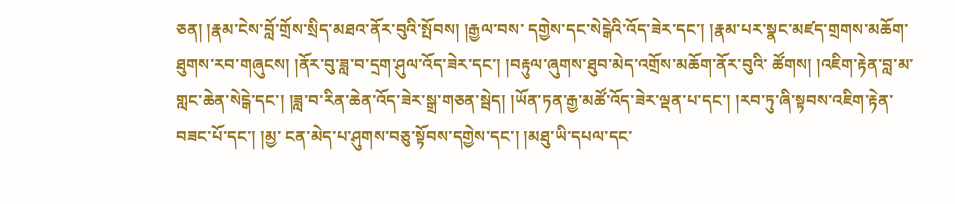ཅན། །རྣམ་ངེས་བློ་གྲོས་སྲིད་མཐའ་ནོར་བུའི་སྤོབས། །རྒྱལ་བས་ དགྱེས་དང་སེངྒེའི་འོད་ཟེར་དང་། །རྣམ་པར་སྣང་མཛད་གྲགས་མཆོག་ཐུགས་རབ་གཞུངས། །ནོར་བུ་ཟླ་བ་དྲག་ཤུལ་འོད་ཟེར་དང་། །བརྟུལ་ཞུགས་ཐུབ་མེད་འགྲོས་མཆོག་ནོར་བུའི་ ཚོགས། །འཇིག་རྟེན་བླ་མ་གླང་ཆེན་སེངྒེ་དང་། །ཟླ་བ་རིན་ཆེན་འོད་ཟེར་སྒྲ་གཅན་སྦེད། །ཡོན་ཏན་རྒྱ་མཚོ་འོད་ཟེར་ལྡན་པ་དང་། །རབ་ཏུ་ཞི་སྟབས་འཇིག་རྟེན་བཟང་པོ་དང་། །མྱ་ ངན་མེད་པ་ཤུགས་བཅུ་སྟོབས་དགྱེས་དང་། །མཐུ་ཡི་དཔལ་དང་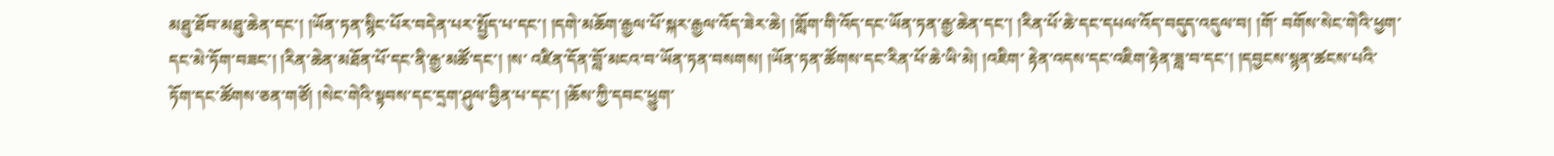མཐུ་ཐོབ་མཐུ་ཆེན་དང་། །ཡོན་ཏན་སྙིང་པོར་བདེན་པར་སྤྱོད་པ་དང་། །དགེ་མཆོག་རྒྱལ་པོ་སྐར་རྒྱལ་འོད་ཟེར་ཆེ། །གློག་གི་འོད་དང་ཡོན་ཏན་རྒྱ་ཆེན་དང་། །རིན་པོ་ཆེ་དང་དཔལ་འོད་བདུད་འདུལ་བ། །གོ་ བགོས་སེང་གེའི་ཕྱག་དང་མེ་ཏོག་བཟང་། །རིན་ཆེན་མཐོན་པོ་དང་ནི་རྒྱ་མཚོ་དང་། །ས་ འཛིན་དོན་བློ་མངའ་བ་ཡོན་ཏན་བསགས། །ཡོན་ཏན་ཚོགས་དང་རིན་པོ་ཆེ་ཡི་མེ། །འཇིག་ རྟེན་འདས་དང་འཇིག་རྟེན་ཟླ་བ་དང་། །དབྱངས་སྙན་ཚངས་པའི་ཏོག་དང་ཚོགས་ཅན་གཙོ། །སེང་གེའི་སྟབས་དང་དྲག་ཤུལ་བྱིན་པ་དང་། །ཆོས་ཀྱི་དབང་ཕྱུག་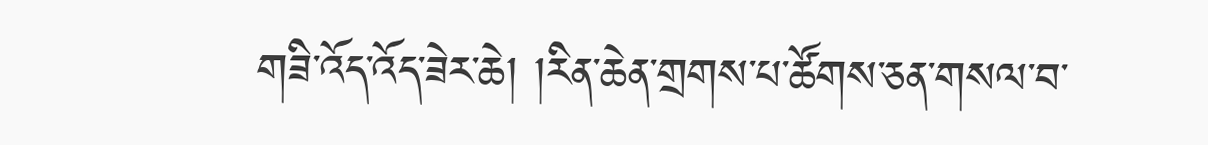གཟི་འོད་འོད་ཟེར་ཆེ། །རིན་ཆེན་གྲགས་པ་ཚོགས་ཅན་གསལ་བ་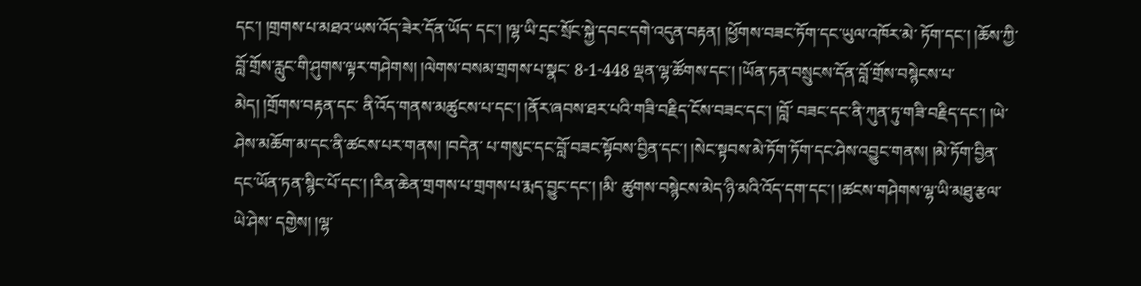དང་། །གྲགས་པ་མཐའ་ཡས་འོད་ཟེར་དོན་ཡོད་ དང་། །ལྷ་ཡི་དྲང་སྲོང་སྐྱེ་དབང་དགེ་འདུན་བརྟན། །ཕྱོགས་བཟང་ཏོག་དང་ཡུལ་འཁོར་མེ་ ཏོག་དང་། །ཆོས་ཀྱི་བློ་གྲོས་རླུང་གི་ཤུགས་ལྟར་གཤེགས། །ལེགས་བསམ་གྲགས་པ་སྣང་ 8-1-448 ལྡན་ལྷ་ཚོགས་དང་། །ཡོན་ཏན་བསྲུངས་དོན་བློ་གྲོས་བསྙེངས་པ་མེད། །གྲོགས་བརྟན་དང་ ནི་འོད་གནས་མཚུངས་པ་དང་། །ནོར་ཞབས་ཐར་པའི་གཟི་བརྗིད་ངོས་བཟང་དང་། །བློ་ བཟང་དང་ནི་ཀུན་ཏུ་གཟི་བརྗིད་དང་། །ཡེ་ཤེས་མཆོག་མ་དང་ནི་ཚངས་པར་གནས། །བདེན་ པ་གསུང་དང་བློ་བཟང་སྟོབས་བྱིན་དང་། །སེང་སྟབས་མེ་ཏོག་ཏོག་དང་ཤེས་འབྱུང་གནས། །མེ་ཏོག་བྱིན་དང་ཡོན་ཏན་སྙིང་པོ་དང་། །རིན་ཆེན་གྲགས་པ་གྲགས་པ་རྨད་བྱུང་དང་། །མི་ ཚུགས་བསྙེངས་མེད་ཉི་མའི་འོད་དག་དང་། །ཚངས་གཤེགས་ལྷ་ཡི་མཐུ་རྩལ་ཡེ་ཤེས་ དགྱེས། །ལྷ་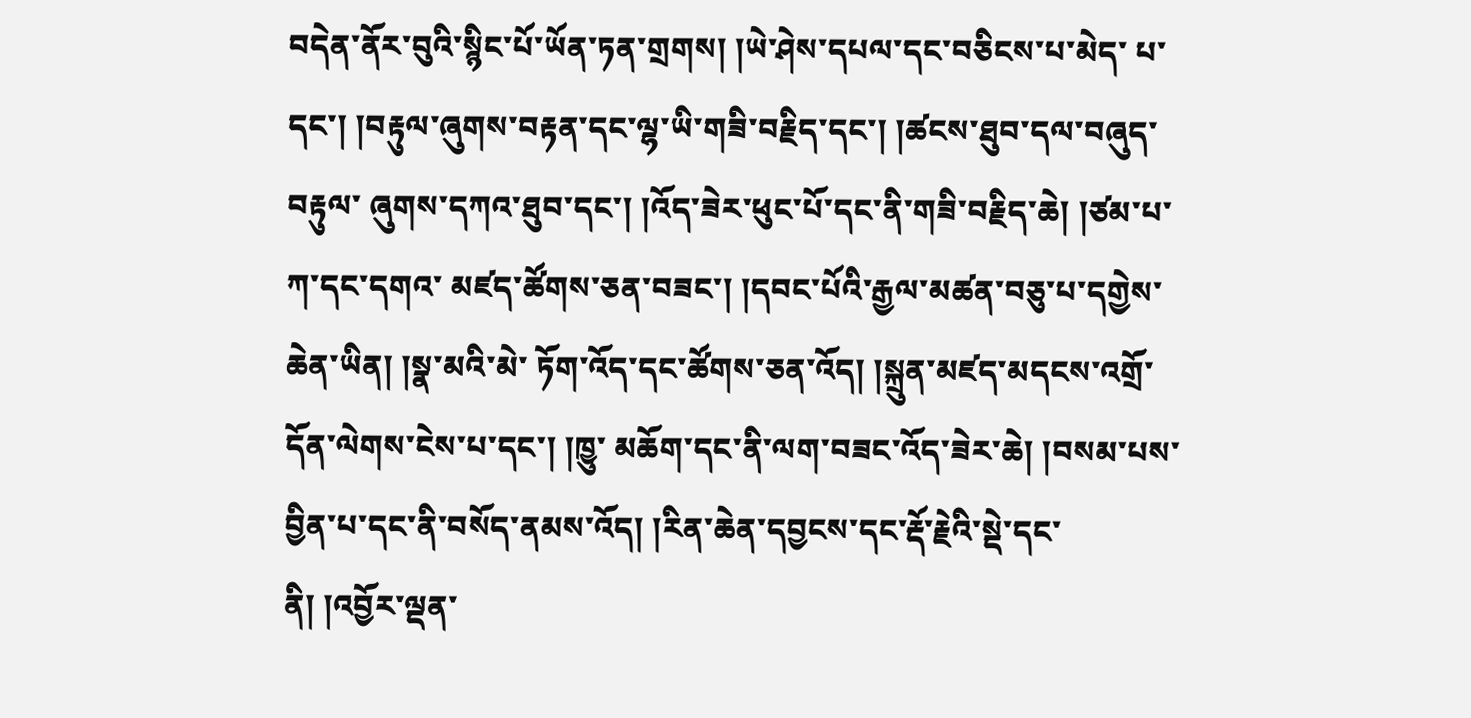བདེན་ནོར་བུའི་སྙིང་པོ་ཡོན་ཏན་གྲགས། །ཡེ་ཤེས་དཔལ་དང་བཅིངས་པ་མེད་ པ་དང་། །བརྟུལ་ཞུགས་བརྟན་དང་ལྷ་ཡི་གཟི་བརྗིད་དང་། །ཚངས་ཐུབ་དལ་བཞུད་བརྟུལ་ ཞུགས་དཀའ་ཐུབ་དང་། །འོད་ཟེར་ཕུང་པོ་དང་ནི་གཟི་བརྗིད་ཆེ། །ཙམ་པ་ཀ་དང་དགའ་ མཛད་ཚོགས་ཅན་བཟང་། །དབང་པོའི་རྒྱལ་མཚན་བཅུ་པ་དགྱེས་ཆེན་ཡིན། །སྣ་མའི་མེ་ ཏོག་འོད་དང་ཚོགས་ཅན་འོད། །སྐྲུན་མཛད་མདངས་འགྲོ་དོན་ལེགས་ངེས་པ་དང་། །ཁྱུ་ མཆོག་དང་ནི་ལག་བཟང་འོད་ཟེར་ཆེ། །བསམ་པས་བྱིན་པ་དང་ནི་བསོད་ནམས་འོད། །རིན་ཆེན་དབྱངས་དང་རྡོ་རྗེའི་སྡེ་དང་ནི། །འབྱོར་ལྡན་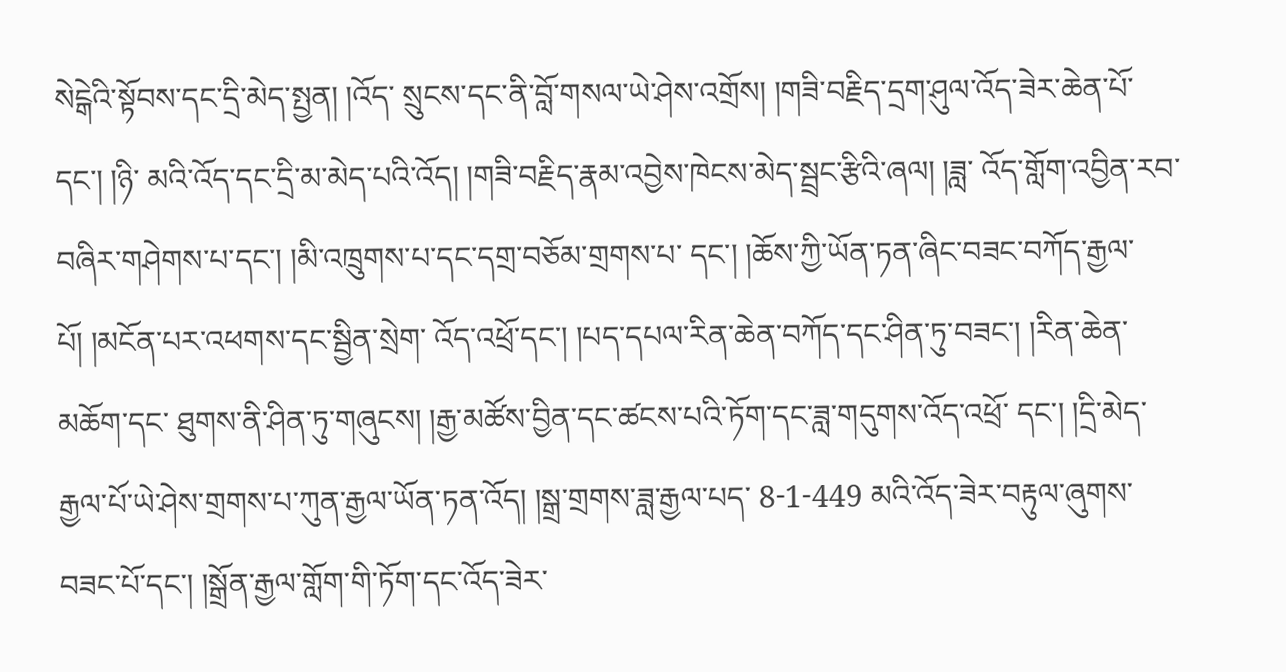སེངྒེའི་སྟོབས་དང་དྲི་མེད་སྤྱན། །འོད་ སྲུངས་དང་ནི་བློ་གསལ་ཡེ་ཤེས་འགྲོས། །གཟི་བརྗིད་དྲག་ཤུལ་འོད་ཟེར་ཆེན་པོ་དང་། །ཉི་ མའི་འོད་དང་དྲི་མ་མེད་པའི་འོད། །གཟི་བརྗིད་རྣམ་འབྱེས་ཁེངས་མེད་སྦྲང་རྩིའི་ཞལ། །ཟླ་ འོད་གློག་འབྱིན་རབ་བཞིར་གཤེགས་པ་དང་། །མི་འཁྲུགས་པ་དང་དགྲ་བཅོམ་གྲགས་པ་ དང་། །ཆོས་ཀྱི་ཡོན་ཏན་ཞིང་བཟང་བཀོད་རྒྱལ་པོ། །མངོན་པར་འཕགས་དང་སྦྱིན་སྲེག་ འོད་འཕྲོ་དང་། །པད་དཔལ་རིན་ཆེན་བཀོད་དང་ཤིན་ཏུ་བཟང་། །རིན་ཆེན་མཆོག་དང་ ཐུགས་ནི་ཤིན་ཏུ་གཞུངས། །རྒྱ་མཚོས་བྱིན་དང་ཚངས་པའི་ཏོག་དང་ཟླ་གདུགས་འོད་འཕྲོ་ དང་། །དྲི་མེད་རྒྱལ་པོ་ཡེ་ཤེས་གྲགས་པ་ཀུན་རྒྱལ་ཡོན་ཏན་འོད། །སྒྲ་གྲགས་ཟླ་རྒྱལ་པད་ 8-1-449 མའི་འོད་ཟེར་བརྟུལ་ཞུགས་བཟང་པོ་དང་། །སྒྲོན་རྒྱལ་གློག་གི་ཏོག་དང་འོད་ཟེར་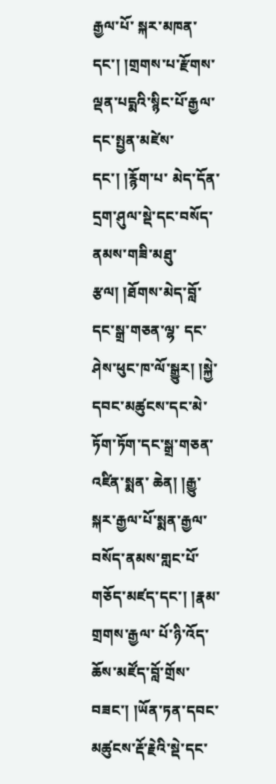རྒྱལ་པོ་ སྐར་མཁན་དང་། །གྲགས་པ་རྫོགས་ལྡན་པདྨའི་སྙིང་པོ་རྒྱལ་དང་སྤྱན་མཛེས་དང་། །རྙོག་པ་ མེད་དོན་དྲག་ཤུལ་སྡེ་དང་བསོད་ནམས་གཟི་མཐུ་རྩལ། །ཐོགས་མེད་བློ་དང་སྒྲ་གཅན་ལྷ་ དང་ཤེས་ཕུང་ཁ་ལོ་སྒྱུར། །སྐྱེ་དབང་མཚུངས་དང་མེ་ཏོག་ཏོག་དང་སྒྲ་གཅན་འཛིན་སྨན་ ཆེན། །རྒྱུ་སྐར་རྒྱལ་པོ་སྨན་རྒྱལ་བསོད་ནམས་གླང་པོ་གཅོད་མཛད་དང་། །རྣམ་གྲགས་རྒྱལ་ པོ་ཉི་འོད་ཆོས་མཛོད་བློ་གྲོས་བཟང་། །ཡོན་ཏན་དབང་མཚུངས་རྡོ་རྗེའི་སྡེ་དང་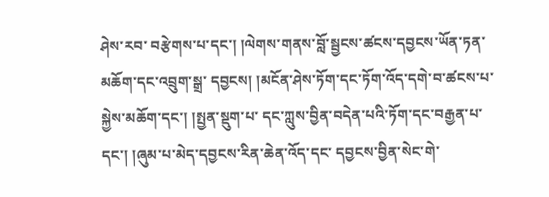ཤེས་རབ་ བརྩེགས་པ་དང་། །ལེགས་གནས་བློ་སྦྱངས་ཚངས་དབྱངས་ཡོན་ཏན་མཆོག་དང་འབྲུག་སྒྲ་ དབྱངས། །མངོན་ཤེས་ཏོག་དང་ཏོག་འོད་དགེ་བ་ཚངས་པ་སྐྱེས་མཆོག་དང་། །སྤྱན་སྡུག་པ་ དང་ཀླུས་བྱིན་བདེན་པའི་ཏོག་དང་བརྒྱན་པ་དང་། །ཞུམ་པ་མེད་དབྱངས་རིན་ཆེན་འོད་དང་ དབྱངས་བྱིན་སེང་གེ་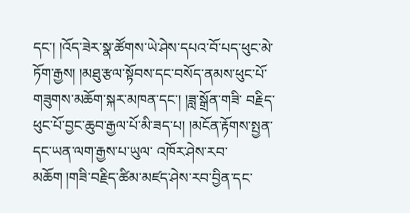དང་། །འོད་ཟེར་སྣ་ཚོགས་ཡེ་ཤེས་དཔའ་བོ་པད་ཕུང་མེ་ཏོག་རྒྱས། །མཐུ་རྩལ་སྟོབས་དང་བསོད་ནམས་ཕུང་པོ་གཟུགས་མཆོག་སྐར་མཁན་དང་། །ཟླ་སྒྲོན་གཟི་ བརྗིད་ཕུང་པོ་བྱང་ཆུབ་རྒྱལ་པོ་མི་ཟད་པ། །མངོན་རྟོགས་སྤྱན་དང་ཡན་ལག་རྒྱས་པ་ཡུལ་ འཁོར་ཤེས་རབ་མཆོག །གཟི་བརྗིད་ཚིམ་མཛད་ཤེས་རབ་བྱིན་དང་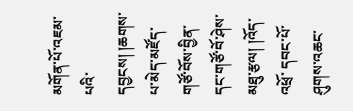མགོན་པོ་འཇམ་པའི་ དབྱངས། །ཆགས་པ་མེད་མཛོད་གཙོ་བོས་བྱིན་དང་གཙོ་བོ་ཤེས་མཐུ་རྩལ། །འོད་འཕྲོ་ དབང་པོ་ཤུགས་འཆང་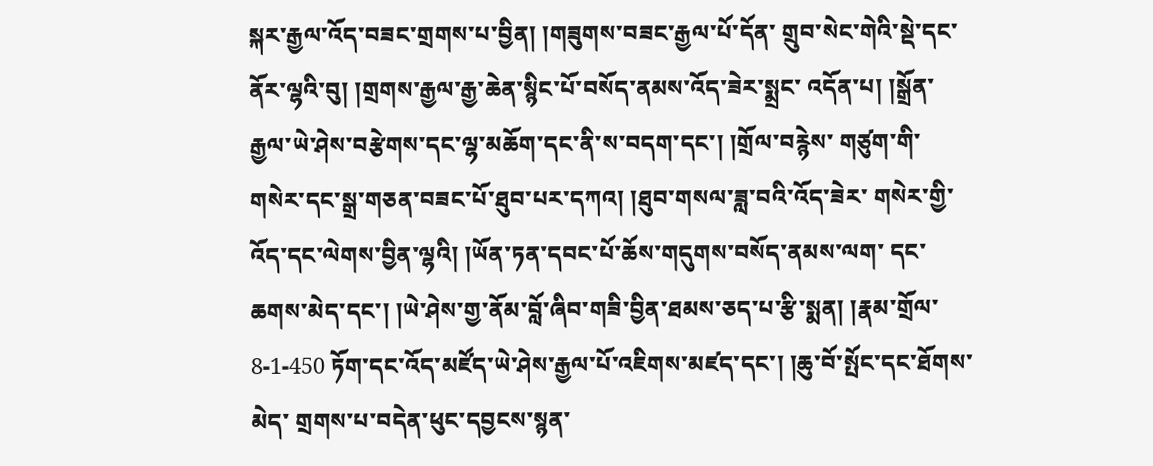སྐར་རྒྱལ་འོད་བཟང་གྲགས་པ་བྱིན། །གཟུགས་བཟང་རྒྱལ་པོ་དོན་ གྲུབ་སེང་གེའི་སྡེ་དང་ནོར་ལྷའི་བུ། །གྲགས་རྒྱལ་རྒྱ་ཆེན་སྙིང་པོ་བསོད་ནམས་འོད་ཟེར་སྨྲང་ འདོན་པ། །སྒྲོན་རྒྱལ་ཡེ་ཤེས་བརྩེགས་དང་ལྷ་མཆོག་དང་ནི་ས་བདག་དང་། །གྲོལ་བརྙེས་ གཙུག་གི་གསེར་དང་སྒྲ་གཅན་བཟང་པོ་ཐུབ་པར་དཀའ། །ཐུབ་གསལ་ཟླ་བའི་འོད་ཟེར་ གསེར་གྱི་འོད་དང་ལེགས་བྱིན་ལྷའི། །ཡོན་ཏན་དབང་པོ་ཆོས་གདུགས་བསོད་ནམས་ལག་ དང་ཆགས་མེད་དང་། །ཡེ་ཤེས་གྱ་ནོམ་བློ་ཞིབ་གཟི་བྱིན་ཐམས་ཅད་པ་རྩི་སྨན། །རྣམ་གྲོལ་ 8-1-450 ཏོག་དང་འོད་མཛོད་ཡེ་ཤེས་རྒྱལ་པོ་འཇིགས་མཛད་དང་། །ཆུ་བོ་སྤོང་དང་ཐོགས་མེད་ གྲགས་པ་བདེན་ཕུང་དབྱངས་སྙན་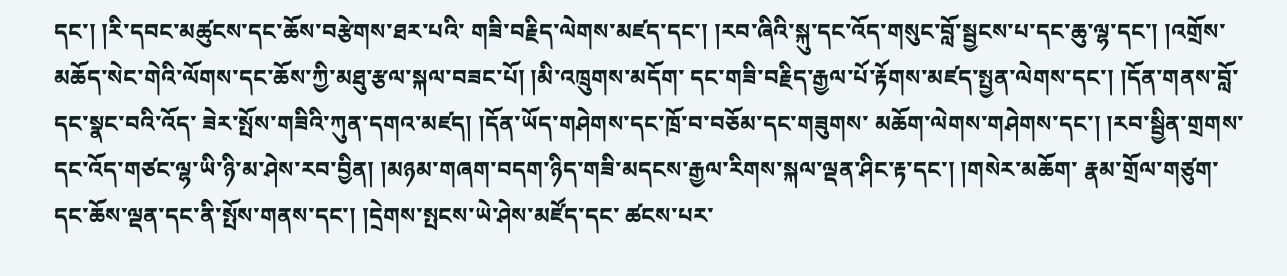དང་། །རི་དབང་མཚུངས་དང་ཆོས་བརྩེགས་ཐར་པའི་ གཟི་བརྗིད་ལེགས་མཛད་དང་། །རབ་ཞིའི་སྐུ་དང་འོད་གསུང་བློ་སྦྱངས་པ་དང་ཆུ་ལྷ་དང་། །འགྲོས་མཆོད་སེང་གེའི་ལོགས་དང་ཆོས་ཀྱི་མཐུ་རྩལ་སྐལ་བཟང་པོ། །མི་འཁྲུགས་མདོག་ དང་གཟི་བརྗིད་རྒྱལ་པོ་རྟོགས་མཛད་སྤྱན་ལེགས་དང་། །དོན་གནས་བློ་དང་སྣང་བའི་འོད་ ཟེར་སྤོས་གཟིའི་ཀུན་དགའ་མཛད། །དོན་ཡོད་གཤེགས་དང་ཁྲོ་བ་བཅོམ་དང་གཟུགས་ མཆོག་ལེགས་གཤེགས་དང་། །རབ་སྦྱིན་གྲགས་དང་འོད་གཙང་ལྷ་ཡི་ཉི་མ་ཤེས་རབ་བྱིན། །མཉམ་གཞག་བདག་ཉིད་གཟི་མདངས་རྒྱལ་རིགས་སྐལ་ལྡན་ཤིང་རྟ་དང་། །གསེར་མཆོག་ རྣམ་གྲོལ་གཙུག་དང་ཆོས་ལྡན་དང་ནི་སྤོས་གནས་དང་། །དྲེགས་སྤངས་ཡེ་ཤེས་མཛོད་དང་ ཚངས་པར་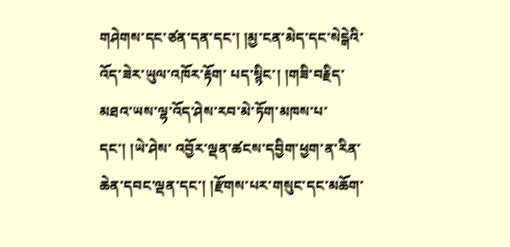གཤེགས་དང་ཙན་དན་དང་། །མྱ་ངན་མེད་དང་སེངྒེའི་འོད་ཟེར་ཡུལ་འཁོར་རྟོག་ པད་སྙིང་། །གཟི་བརྗིད་མཐའ་ཡས་ལྷ་འོད་ཤེས་རབ་མེ་ཏོག་མཁས་པ་དང་། །ཡེ་ཤེས་ འབྱོར་ལྡན་ཚངས་དབྱིག་ཕྱག་ན་རིན་ཆེན་དབང་ལྡན་དང་། །རྫོགས་པར་གསུང་དང་མཆོག་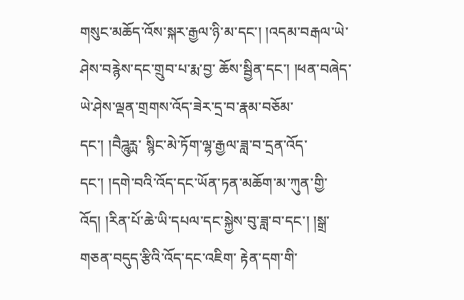གསུང་མཆོད་འོས་སྐར་རྒྱལ་ཉི་མ་དང་། །འདམ་བརྒལ་ཡེ་ཤེས་བརྙེས་དང་གྲུབ་པ་རྨ་བྱ་ ཆོས་སྦྱིན་དང་། །ཕན་བཞེད་ཡེ་ཤེས་ལྡན་གྲགས་འོད་ཟེར་དྲ་བ་རྣམ་བཅོམ་དང་། །བཻཌཱུརྻ་ སྙིང་མེ་ཏོག་ལྷ་རྒྱལ་ཟླ་བ་དྲན་འོད་དང་། །དགེ་བའི་འོད་དང་ཡོན་ཏན་མཆོག་མ་ཀུན་གྱི་ འོད། །རིན་པོ་ཆེ་ཡི་དཔལ་དང་སྐྱེས་བུ་ཟླ་བ་དང་། །སྒྲ་གཅན་བདུད་རྩིའི་འོད་དང་འཇིག་ རྟེན་དག་གི་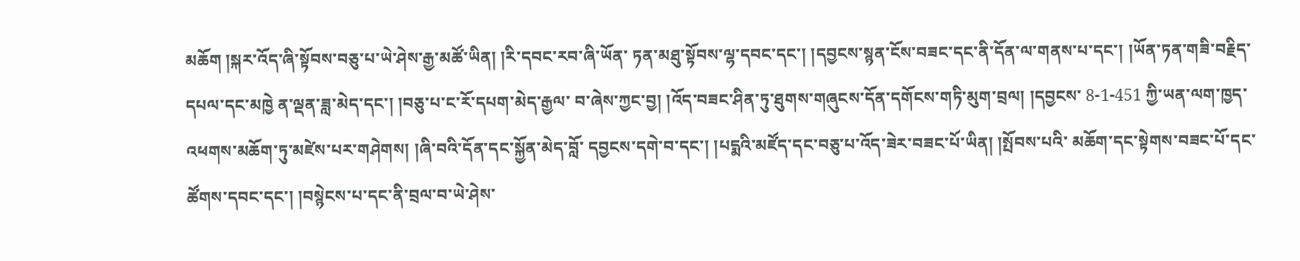མཆོག །སྐར་འོད་ཞི་སྟོབས་བཅུ་པ་ཡེ་ཤེས་རྒྱ་མཚོ་ཡིན། །རི་དབང་རབ་ཞི་ཡོན་ ཏན་མཐུ་སྟོབས་ལྷ་དབང་དང་། །དབྱངས་སྙན་ངོས་བཟང་དང་ནི་དོན་ལ་གནས་པ་དང་། །ཡོན་ཏན་གཟི་བརྗིད་དཔལ་དང་མཁྱེ ན་ལྡན་ཟླ་མེད་དང་། །བཅུ་པ་ང་རོ་དཔག་མེད་རྒྱལ་ བ་ཞེས་ཀྱང་བྱ། །འོད་བཟང་ཤིན་ཏུ་ཐུགས་གཞུངས་དོན་དགོངས་གཏི་མུག་བྲལ། །དབྱངས་ 8-1-451 ཀྱི་ཡན་ལག་ཁྱད་འཕགས་མཆོག་ཏུ་མཛེས་པར་གཤེགས། །ཞི་བའི་དོན་དང་སྐྱོན་མེད་བློ་ དབྱངས་དགེ་བ་དང་། །པདྨའི་མཛོད་དང་བཅུ་པ་འོད་ཟེར་བཟང་པོ་ཡིན། །སྤོབས་པའི་ མཆོག་དང་སྟེགས་བཟང་པོ་དང་ཚོགས་དབང་དང་། །བསྙེངས་པ་དང་ནི་བྲལ་བ་ཡེ་ཤེས་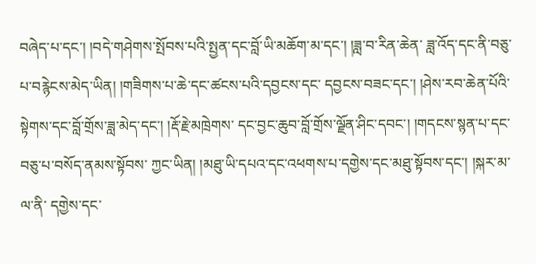བཞེད་པ་དང་། །བདེ་གཤེགས་སྤོབས་པའི་སྤྱན་དང་བློ་ཡི་མཆོག་མ་དང་། །ཟླ་བ་རིན་ཆེན་ ཟླ་འོད་དང་ནི་བཅུ་པ་བརྙེངས་མེད་ཡིན། །གཟིགས་པ་ཆེ་དང་ཚངས་པའི་དབྱངས་དང་ དབྱངས་བཟང་དང་། །ཤེས་རབ་ཆེན་པོའི་སྟེགས་དང་བློ་གྲོས་ཟླ་མེད་དང་། །རྡོ་རྗེ་མཁྲེགས་ དང་བྱང་ཆུབ་བློ་གྲོས་ལྗོན་ཤིང་དབང་། །གདངས་སྙན་པ་དང་བཅུ་པ་བསོད་ནམས་སྟོབས་ ཀྱང་ཡིན། །མཐུ་ཡི་དཔའ་དང་འཕགས་པ་དགྱེས་དང་མཐུ་སྟོབས་དང་། །སྐར་མ་ལ་ནི་ དགྱེས་དང་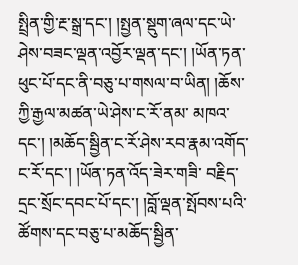སྤྲིན་གྱི་རྔ་སྒྲ་དང་། །སྤྱན་སྡུག་ཞལ་དང་ཡེ་ཤེས་བཟང་ལྡན་འབྱོར་ལྡན་དང་། །ཡོན་ཏན་ཕུང་པོ་དང་ནི་བཅུ་པ་གསལ་བ་ཡིན། །ཆོས་ཀྱི་རྒྱལ་མཚན་ཡེ་ཤེས་ང་རོ་ནམ་ མཁའ་དང་། །མཆོད་སྦྱིན་ང་རོ་ཤེས་རབ་རྣམ་འགོད་ང་རོ་དང་། །ཡོན་ཏན་འོད་ཟེར་གཟི་ བརྗིད་དྲང་སྲོང་དབང་པོ་དང་། །བློ་ལྡན་སྤོབས་པའི་ཚོགས་དང་བཅུ་པ་མཆོད་སྦྱིན་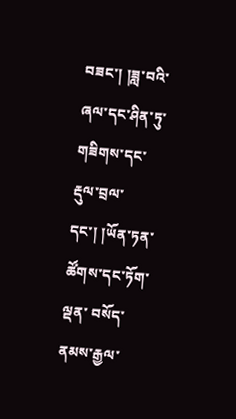བཟང་། །ཟླ་བའི་ཞལ་དང་ཤིན་ཏུ་གཟིགས་དང་རྡུལ་བྲལ་དང་། །ཡོན་ཏན་ཚོགས་དང་ཏོག་ལྡན་ བསོད་ནམས་རྒྱལ་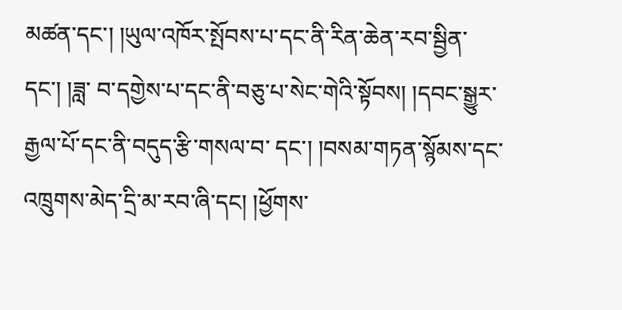མཚན་དང་། །ཡུལ་འཁོར་སྤོབས་པ་དང་ནི་རིན་ཆེན་རབ་སྦྱིན་དང་། །ཟླ་ བ་དགྱེས་པ་དང་ནི་བཅུ་པ་སེང་གེའི་སྟོབས། །དབང་སྒྱུར་རྒྱལ་པོ་དང་ནི་བདུད་རྩི་གསལ་བ་ དང་། །བསམ་གཏན་སྙོམས་དང་འཁྲུགས་མེད་དྲི་མ་རབ་ཞི་དང། །ཕྱོགས་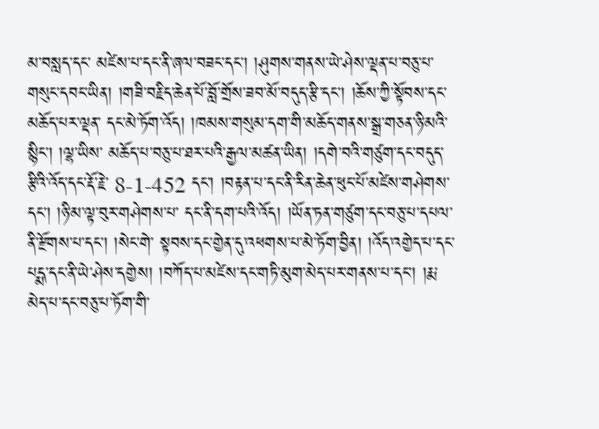མ་བསླད་དང་ མཛེས་པ་དང་ནི་ཞལ་བཟང་དང་། །ཤུགས་གནས་ཡེ་ཤེས་ལྡན་པ་བཅུ་པ་གསུང་དབང་ཡིན། །གཟི་བརྗིད་ཆེན་པོ་བློ་གྲོས་ཟབ་མོ་བདུད་རྩི་དང་། །ཆོས་ཀྱི་སྟོབས་དང་མཆོད་པར་ལྡན་ དང་མེ་ཏོག་འོད། །ཁམས་གསུམ་དག་གི་མཆོད་གནས་སྒྲ་གཅན་ཉི་མའི་སྙིང་། །ལྷ་ཡིས་ མཆོད་པ་བཅུ་པ་ཐར་པའི་རྒྱལ་མཚན་ཡིན། །དགེ་བའི་གཙུག་དང་བདུད་རྩིའི་འོད་དང་རྡོ་རྗེ་ 8-1-452 དང་། །བརྟན་པ་དང་ནི་རིན་ཆེན་ཕུང་པོ་མཛེས་གཤེགས་དང་། །ཉི་མ་ལྟ་བུར་གཤེགས་པ་ དང་ནི་དག་པའི་འོད། །ཡོན་ཏན་གཙུག་དང་བཅུ་པ་དཔལ་ནི་རྫོགས་པ་དང་། །སེང་གེ་ སྟབས་དང་གྱེན་དུ་འཕགས་པ་མེ་ཏོག་བྱིན། །འོད་འགྱེད་པ་དང་པདྨ་དང་ནི་ཡེ་ཤེས་དགྱེས། །བཀོད་པ་མཛེས་དང་གཏི་མུག་མེད་པར་གནས་པ་དང་། །རྨ་མེད་པ་དང་བཅུ་པ་ཏོག་གི་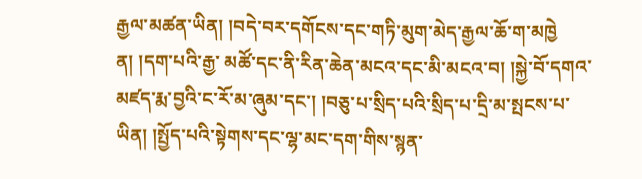རྒྱལ་མཚན་ཡིན། །བདེ་བར་དགོངས་དང་གཏི་མུག་མེད་རྒྱལ་ཆོ་ག་མཁྱེ ན། །དག་པའི་རྒྱ་ མཚོ་དང་ནི་རིན་ཆེན་མངའ་དང་མི་མངའ་བ། །སྐྱེ་བོ་དགའ་མཛད་རྨ་བྱའི་ང་རོ་མ་ཞུམ་དང་། །བཅུ་པ་སྲིད་པའི་སྲིད་པ་དྲི་མ་སྤངས་པ་ཡིན། །སྤྱོད་པའི་སྟེགས་དང་ལྷ་མང་དག་གིས་སྙན་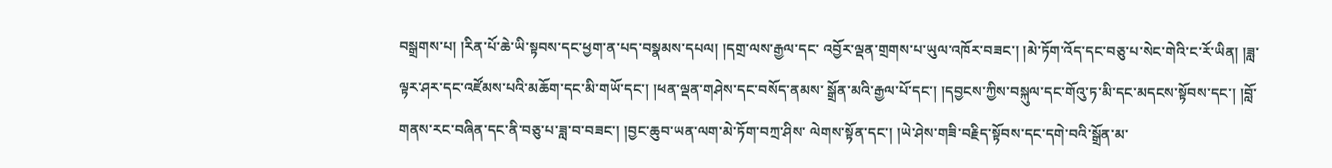བསྒྲགས་པ། །རིན་པོ་ཆེ་ཡི་སྟབས་དང་ཕྱག་ན་པད་བསྣམས་དཔལ། །དགྲ་ལས་རྒྱལ་དང་ འབྱོར་ལྡན་གྲགས་པ་ཡུལ་འཁོར་བཟང་། །མེ་ཏོག་འོད་དང་བཅུ་པ་སེང་གེའི་ང་རོ་ཡིན། །ཟླ་ ལྟར་ཤར་དང་འཛོམས་པའི་མཆོག་དང་མི་གཡོ་དང་། །ཕན་ལྡན་གཤེས་དང་བསོད་ནམས་ སྒྲོན་མའི་རྒྱལ་པོ་དང་། །དབྱངས་ཀྱིས་བསྐུལ་དང་གོའུ་ཏ་མི་དང་མདངས་སྟོབས་དང་། །བློ་ གནས་རང་བཞིན་དང་ནི་བཅུ་པ་ཟླ་བ་བཟང་། །བྱང་ཆུབ་ཡན་ལག་མེ་ཏོག་བཀྲ་ཤིས་ ལེགས་སྟོན་དང་། །ཡེ་ཤེས་གཟི་བརྗིད་སྟོབས་དང་དགེ་བའི་སྒྲོན་མ་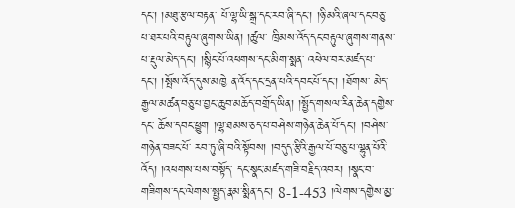དང་། །མཐུ་རྩལ་བརྟན་ པོ་ལྷ་ཡི་སྒྲ་དང་རབ་ཞི་དང་། །ཉི་མའི་ཞལ་དང་བཅུ་པ་ཐར་པའི་བརྟུལ་ཞུགས་ཡིན། །ཚུལ་ ཁྲིམས་འོད་དང་བརྟུལ་ཞུགས་གནས་པ་རྡུལ་མེད་དང་། །སྙིང་པོ་འཕགས་དང་མིག་སྨན་ འཕེལ་བར་མཛད་པ་དང་། །སྤོས་འོད་དུས་མཁྱེ ན་འོད་དང་དྲན་པའི་དབང་པོ་དང་། །ཐོགས་ མེད་རྒྱལ་མཚན་བཅུ་པ་བྱང་ཆུབ་མཆོད་བགྲོད་ཡིན། །སྤྱོད་གསལ་རིན་ཆེན་དགྱེས་དང་ ཆོས་དབང་ཕྱུག །ལྷ་ཐམས་ཅད་པ་བཤེས་གཉེན་ཆེན་པོ་དང་། །བཤེས་གཉེན་བཟང་པོ་ རབ་ཏུ་ཞི་བའི་སྟོབས། །བདུད་རྩིའི་རྒྱལ་པོ་བཅུ་པ་ལྷུན་པོའི་འོད། །འཕགས་པས་བསྟོད་ དང་སྣང་མཛད་གཟི་བརྗིད་འབར། །སྣང་བ་གཟིགས་དང་ལེགས་སྤྱད་རྣམ་སྨིན་དང་། 8-1-453 །ལེགས་དགྱེས་མྱ་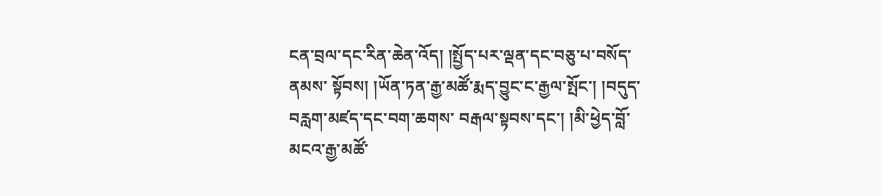ངན་བྲལ་དང་རིན་ཆེན་འོད། །སྤྱོད་པར་ལྡན་དང་བཅུ་པ་བསོད་ནམས་ སྟོབས། །ཡོན་ཏན་རྒྱ་མཚོ་རྨད་བྱུང་ང་རྒྱལ་སྤོང་། །བདུད་བརླག་མཛད་དང་བག་ཆགས་ བརྒལ་སྟབས་དང་། །མི་ཕྱེད་བློ་མངའ་རྒྱ་མཚོ་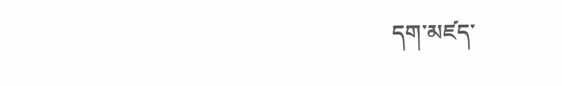དག་མཛད་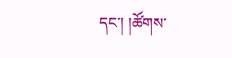དང་། །ཚོགས་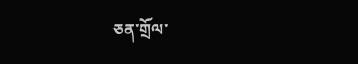ཅན་གྲོལ་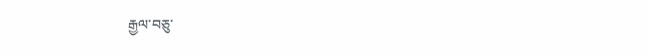རྒྱལ་བཅུ་